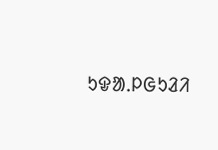ᱩᱫᱟᱹᱞᱜᱩᱲᱤ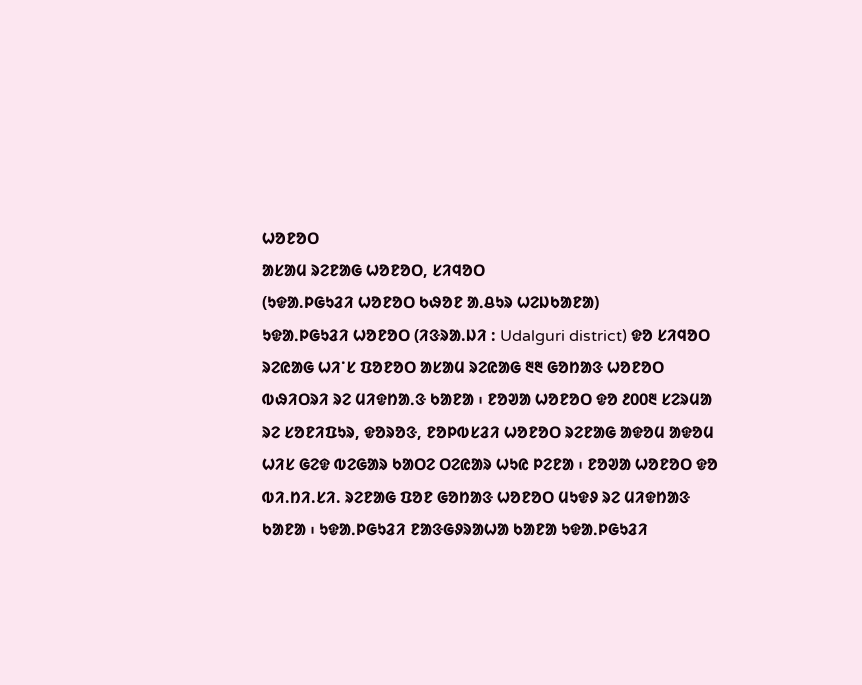ᱦᱚᱱᱚᱛ
ᱟᱥᱟᱢ ᱨᱮᱱᱟᱜ ᱦᱚᱱᱚᱛ, ᱥᱤᱧᱚᱛ
(ᱩᱫᱟ.ᱞᱜᱩᱲᱤ ᱦᱚᱱᱚᱛ ᱠᱷᱚᱱ ᱟᱹᱪᱩᱨ ᱦᱮᱡᱠᱟᱱᱟ)
ᱩᱫᱟᱹᱞᱜᱩᱲᱤ ᱦᱚᱱᱚᱛ (ᱤᱝᱨᱟ.ᱡᱤ : Udalguri district) ᱫᱚ ᱥᱤᱧᱚᱛ ᱨᱮᱭᱟᱜ ᱦᱤᱸᱥ ᱯᱚᱱᱚᱛ ᱟᱥᱟᱢ ᱨᱮᱭᱟᱜ ᱓᱓ ᱜᱚᱴᱟᱝ ᱦᱚᱱᱚᱛ ᱵᱷᱤᱛᱨᱤ ᱨᱮ ᱢᱤᱫᱴᱟᱹᱝ ᱠᱟᱱᱟ ᱾ ᱱᱚᱣᱟ ᱦᱚᱱᱚᱛ ᱫᱚ ᱒᱐᱐᱓ ᱥᱮᱨᱢᱟ ᱨᱮ ᱥᱚᱱᱤᱯᱩᱨ, ᱫᱚᱨᱚᱝ, ᱱᱚᱞᱵᱥᱲᱤ ᱦᱚᱱᱚᱛ ᱨᱮᱱᱟᱜ ᱟᱫᱚᱢ ᱟᱫᱚᱢ ᱦᱤᱥ ᱜᱮᱫ ᱵᱮᱜᱟᱨ ᱠᱟᱛᱮ ᱛᱮᱭᱟᱨ ᱦᱩᱭ ᱞᱮᱱᱟ ᱾ ᱱᱚᱣᱟ ᱦᱚᱱᱚᱛ ᱫᱚ ᱵᱤ.ᱴᱤ.ᱥᱤ. ᱨᱮᱱᱟᱜ ᱯᱚᱱ ᱜᱚᱴᱟᱝ ᱦᱚᱱᱚᱛ ᱢᱩᱫᱽ ᱨᱮ ᱢᱤᱫᱴᱟᱝ ᱠᱟᱱᱟ ᱾ ᱩᱫᱟᱹᱞᱜᱩᱲᱤ ᱱᱟᱝᱜᱽᱨᱟᱦᱟ ᱠᱟᱱᱟ ᱩᱫᱟᱹᱞᱜᱩᱲᱤ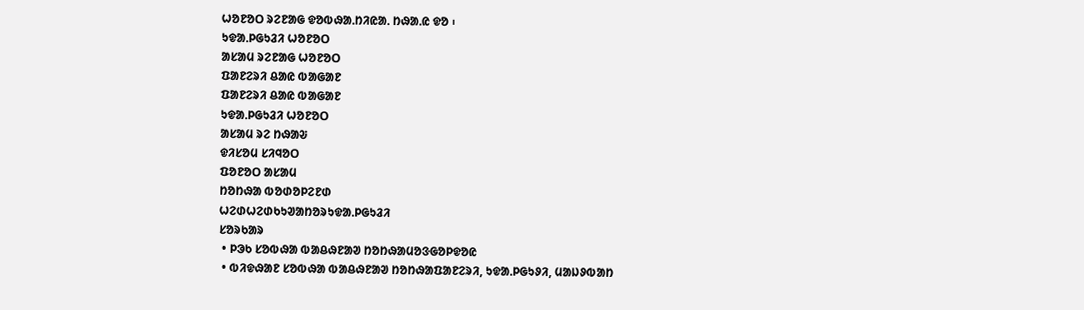ᱦᱚᱱᱚᱛ ᱨᱮᱱᱟᱜ ᱫᱚᱵᱷᱟᱹᱴᱤᱭᱟᱹ ᱴᱷᱟᱹᱭ ᱫᱚ ᱾
ᱩᱫᱟᱹᱞᱜᱩᱲᱤ ᱦᱚᱱᱚᱛ
ᱟᱥᱟᱢ ᱨᱮᱱᱟᱜ ᱦᱚᱱᱚᱛ
ᱯᱟᱱᱮᱨᱤ ᱪᱟᱭ ᱵᱟᱜᱟᱱ
ᱯᱟᱱᱮᱨᱤ ᱪᱟᱭ ᱵᱟᱜᱟᱱ
ᱩᱫᱟᱹᱞᱜᱩᱲᱤ ᱦᱚᱱᱚᱛ
ᱟᱥᱟᱢ ᱨᱮ ᱴᱷᱟᱶ
ᱫᱤᱥᱚᱢ ᱥᱤᱧᱚᱛ
ᱯᱚᱱᱚᱛ ᱟᱥᱟᱢ
ᱴᱚᱴᱷᱟ ᱵᱚᱰᱚᱞᱮᱱᱰ
ᱦᱮᱰᱦᱮᱰᱠᱩᱣᱟᱴᱚᱨᱩᱫᱟᱹᱞᱜᱩᱲᱤ
ᱥᱚᱨᱠᱟᱨ
 • ᱞᱳᱠ ᱥᱚᱵᱷᱟ ᱵᱟᱪᱷᱱᱟᱣ ᱴᱚᱴᱷᱟᱢᱚᱝᱜᱚᱞᱫᱚᱭ
 • ᱵᱤᱫᱷᱟᱱ ᱥᱚᱵᱷᱟ ᱵᱟᱪᱷᱱᱟᱣ ᱴᱚᱴᱷᱟᱯᱟᱱᱮᱨᱤ, ᱩᱫᱟᱹᱞᱜᱩᱽᱤ, ᱢᱟᱡᱽᱵᱟᱴ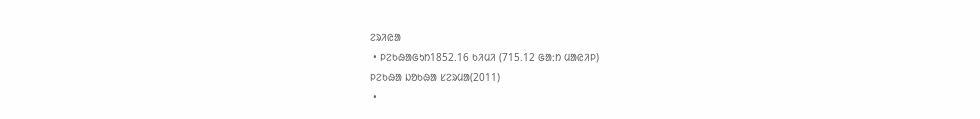ᱮᱨᱤᱭᱟ
 • ᱞᱮᱠᱷᱟᱜᱩᱴ1852.16 ᱠᱤᱢᱤ (715.12 ᱜᱟᱺᱴ ᱢᱟᱭᱤᱞ)
ᱞᱮᱠᱷᱟ ᱡᱚᱠᱷᱟ ᱥᱮᱨᱢᱟ(2011)
 •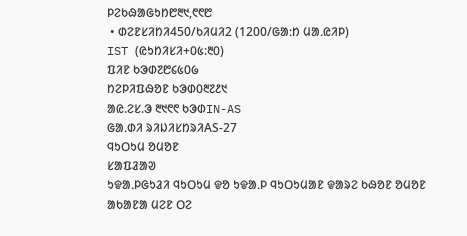ᱞᱮᱠᱷᱟᱜᱩᱴ᱘᱓᱑,᱖᱖᱘
 • ᱰᱮᱱᱥᱤᱴᱤ450/ᱠᱤᱢᱤ2 (1200/ᱜᱟᱺᱴ ᱢᱟᱹᱭᱤᱞ)
IST (ᱭᱩᱴᱤᱥᱤ+᱐᱕:᱓᱐)
ᱯᱤᱱ ᱠᱳᱰ᱗᱘᱔᱕᱐᱙
ᱴᱮᱞᱤᱯᱷᱚᱱ ᱠᱳᱰ᱐᱓᱗᱒᱑
ᱟᱭ.ᱮᱥ.ᱳ ᱓᱑᱖᱖ ᱠᱳᱰIN-AS
ᱜᱟᱹᱰᱤ ᱨᱤᱡᱤᱥᱴᱨᱤAS-27
ᱧᱩᱛᱩᱢ ᱚᱢᱚᱱ
ᱥᱟᱯᱲᱟᱣ
ᱩᱫᱟᱹᱞᱜᱩᱲᱤ ᱧᱩᱛᱩᱢ ᱫᱚ ᱩᱫᱟᱹᱞ ᱧᱩᱛᱩᱢᱟᱱ ᱫᱟᱨᱮ ᱠᱷᱚᱱ ᱚᱢᱚᱱ ᱟᱠᱟᱱᱟ ᱢᱮᱱ ᱛᱮ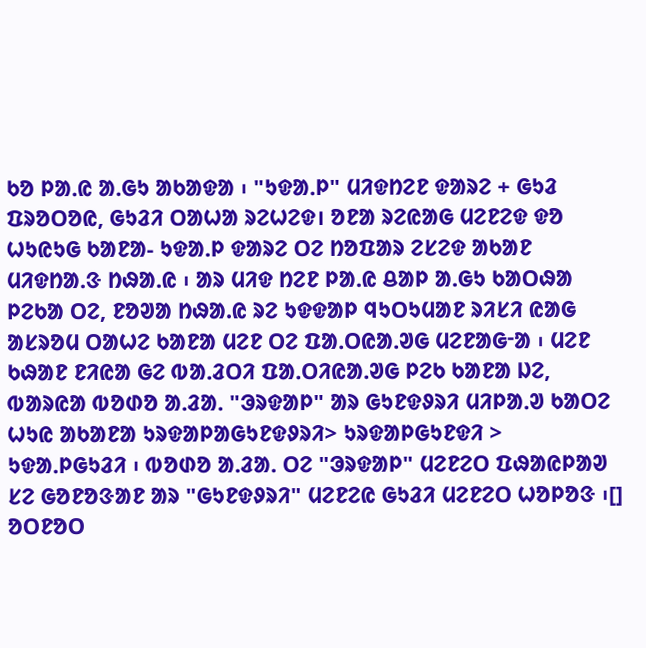ᱠᱚ ᱞᱟᱹᱭ ᱟᱹᱜᱩ ᱟᱠᱟᱫᱟ ᱾ "ᱩᱫᱟᱹᱞ" ᱢᱤᱫᱴᱮᱱ ᱫᱟᱨᱮ + ᱜᱩᱲ ᱯᱨᱚᱛᱚᱭ, ᱜᱩᱲᱤ ᱛᱟᱦᱟ ᱨᱮᱦᱮᱫ। ᱚᱱᱟ ᱨᱮᱭᱟᱜ ᱢᱮᱱᱮᱫ ᱫᱚ ᱦᱩᱭᱩᱜ ᱠᱟᱱᱟ- ᱩᱫᱟᱹᱞ ᱫᱟᱨᱮ ᱛᱮ ᱴᱚᱯᱟᱨ ᱮᱥᱮᱫ ᱟᱠᱟᱱ ᱢᱤᱫᱴᱟᱹᱝ ᱴᱷᱟᱹᱭ ᱾ ᱟᱨ ᱢᱤᱫ ᱴᱮᱱ ᱞᱟᱹᱭ ᱪᱟᱞ ᱟᱹᱜᱩ ᱠᱟᱛᱷᱟ ᱞᱮᱠᱟ ᱛᱮ, ᱱᱚᱣᱟ ᱴᱷᱟ.ᱭ ᱨᱮ ᱩᱫᱫᱟᱞ ᱧᱩᱛᱩᱢᱟᱱ ᱨᱤᱥᱤ ᱭᱟᱜ ᱟᱥᱨᱚᱢ ᱛᱟᱦᱮ ᱠᱟᱱᱟ ᱢᱮᱱ ᱛᱮ ᱯᱟᱹᱛᱭᱟᱹᱣᱜ ᱢᱮᱱᱟᱜᱼᱟ ᱾ ᱢᱮᱱ ᱠᱷᱟᱱ ᱱᱤᱭᱟ ᱜᱮ ᱵᱟᱹᱲᱛᱤ ᱯᱟᱹᱛᱤᱭᱟᱹᱣᱜ ᱞᱮᱠ ᱠᱟᱱᱟ ᱡᱮ, ᱵᱟᱨᱭᱟ ᱵᱚᱰᱚ ᱟᱹᱲᱟᱹ "ᱳᱨᱫᱟᱞ" ᱟᱨ ᱜᱩᱱᱫᱽᱨᱤ ᱢᱤᱞᱟᱹᱣ ᱠᱟᱛᱮ ᱦᱩᱭ ᱟᱠᱟᱱᱟ ᱩᱨᱫᱟᱞᱟᱜᱩᱱᱫᱽᱨᱤ> ᱩᱨᱫᱟᱞᱜᱩᱱᱫᱤ > ᱩᱫᱟᱹᱞᱜᱩᱲᱤ ᱾ ᱵᱚᱰᱚ ᱟᱹᱲᱟᱹ ᱛᱮ "ᱳᱨᱫᱟᱞ" ᱢᱮᱱᱮᱛ ᱯᱷᱟᱭᱞᱟᱣ ᱥᱮ ᱜᱚᱱᱚᱝᱟᱱ ᱟᱨ "ᱜᱩᱱᱫᱽᱨᱤ" ᱢᱮᱱᱮᱭ ᱜᱩᱲᱤ ᱢᱮᱱᱮᱛ ᱦᱚᱞᱚᱝ ᱾[]
ᱚᱛᱱᱚᱛ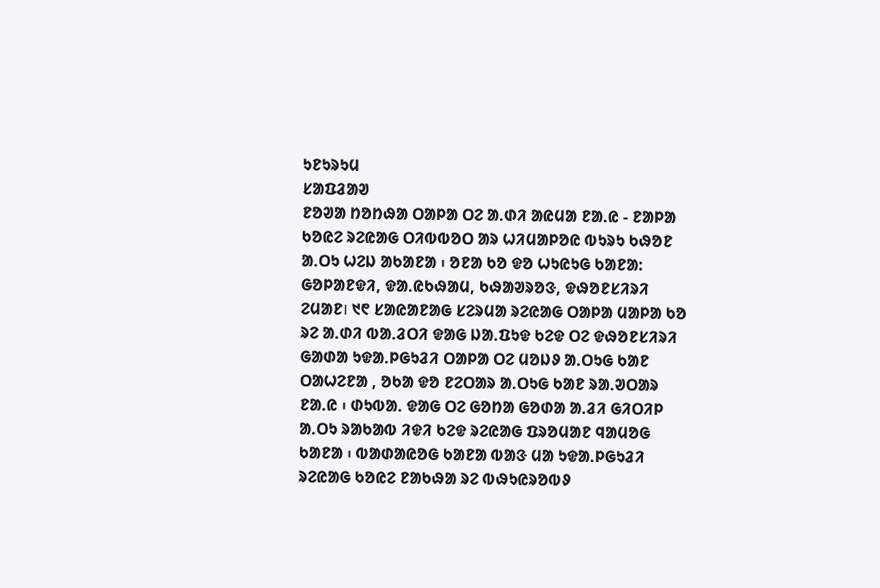ᱩᱱᱩᱨᱩᱢ
ᱥᱟᱯᱲᱟᱣ
ᱱᱚᱣᱟ ᱴᱚᱴᱷᱟ ᱛᱟᱞᱟ ᱛᱮ ᱟᱹᱰᱤ ᱟᱭᱢᱟ ᱱᱟᱹᱭ - ᱱᱟᱞᱟ ᱠᱚᱭᱮ ᱨᱮᱭᱟᱜ ᱛᱤᱵᱵᱚᱛ ᱟᱨ ᱦᱤᱢᱟᱞᱚᱭ ᱵᱩᱨᱩ ᱠᱷᱚᱱ ᱟᱹᱛᱩ ᱦᱮᱡ ᱟᱠᱟᱱᱟ ᱾ ᱚᱱᱟ ᱠᱚ ᱫᱚ ᱦᱩᱭᱩᱜ ᱠᱟᱱᱟ: ᱜᱚᱞᱟᱱᱫᱤ, ᱫᱟᱹᱭᱠᱷᱟᱢ, ᱠᱷᱟᱣᱨᱚᱝ, ᱫᱷᱚᱱᱥᱤᱨᱤ ᱮᱢᱟᱱ। ᱑᱖ ᱥᱟᱭᱟᱱᱟᱜ ᱥᱮᱨᱢᱟ ᱨᱮᱭᱟᱜ ᱛᱟᱞᱟ ᱢᱟᱞᱟ ᱠᱚ ᱨᱮ ᱟᱹᱰᱤ ᱵᱟᱹᱲᱛᱤ ᱫᱟᱜ ᱡᱟᱹᱯᱩᱫ ᱠᱮᱫ ᱛᱮ ᱫᱷᱚᱱᱥᱤᱨᱤ ᱜᱟᱰᱟ ᱩᱫᱟᱹᱞᱜᱩᱲᱤ ᱛᱟᱞᱟ ᱛᱮ ᱢᱚᱡᱽ ᱟᱹᱛᱩᱜ ᱠᱟᱱ ᱛᱟᱦᱮᱱᱟ , ᱚᱠᱟ ᱫᱚ ᱱᱮᱛᱟᱨ ᱟᱹᱛᱩᱜ ᱠᱟᱱ ᱨᱟᱹᱣᱛᱟᱨ ᱱᱟᱹᱭ ᱾ ᱰᱩᱵᱟᱹ ᱫᱟᱜ ᱛᱮ ᱜᱚᱴᱟ ᱜᱚᱰᱟ ᱟᱹᱲᱤ ᱜᱤᱛᱤᱞ ᱟᱹᱛᱩ ᱨᱟᱠᱟᱵ ᱤᱫᱤ ᱠᱮᱫ ᱨᱮᱭᱟᱜ ᱯᱨᱚᱢᱟᱱ ᱧᱟᱢᱚᱜ ᱠᱟᱱᱟ ᱾ ᱵᱟᱰᱟᱭᱚᱜ ᱠᱟᱱᱟ ᱵᱟᱝ ᱢᱟ ᱩᱫᱟᱹᱞᱜᱩᱲᱤ ᱨᱮᱭᱟᱜ ᱠᱚᱭᱮ ᱱᱟᱠᱷᱟ ᱨᱮ ᱵᱷᱩᱭᱨᱚᱵᱽ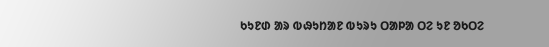ᱠᱩᱱᱰ ᱟᱨ ᱵᱷᱩᱴᱟᱱ ᱵᱩᱨᱩ ᱛᱟᱞᱟ ᱛᱮ ᱩᱱ ᱚᱠᱛᱮ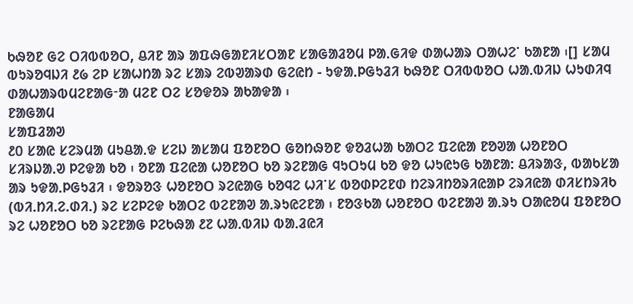ᱠᱷᱚᱱ ᱜᱮ ᱛᱤᱵᱵᱚᱛ, ᱪᱤᱱ ᱟᱨ ᱟᱯᱷᱜᱟᱱᱤᱥᱛᱟᱱ ᱥᱟᱜᱟᱲᱚᱢ ᱞᱟᱹᱜᱤᱫ ᱰᱟᱦᱟᱨ ᱛᱟᱦᱮᱸ ᱠᱟᱱᱟ ᱾[] ᱥᱟᱢ ᱵᱩᱨᱚᱧᱡᱤ ᱒᱙ ᱮᱞ ᱥᱟᱦᱴᱟ ᱨᱮ ᱥᱟᱨ ᱮᱵᱣᱟᱨᱰ ᱜᱮᱭᱴ - ᱩᱫᱟᱹᱞᱜᱩᱲᱤ ᱠᱷᱚᱱ ᱛᱤᱵᱵᱚᱛ ᱦᱟᱹᱵᱤᱡ ᱦᱩᱰᱤᱧ ᱰᱟᱦᱟᱨᱵᱢᱮᱱᱟᱜᱼᱟ ᱢᱮᱱ ᱛᱮ ᱥᱚᱫᱚᱨ ᱟᱠᱟᱫᱟ ᱾
ᱱᱟᱜᱟᱢ
ᱥᱟᱯᱲᱟᱣ
᱒᱐ ᱥᱟᱭ ᱥᱮᱨᱢᱟ ᱢᱩᱪᱟᱹᱫ ᱥᱮᱡ ᱟᱥᱟᱢ ᱯᱚᱱᱚᱛ ᱜᱚᱴᱷᱚᱱ ᱫᱚᱲᱦᱟ ᱠᱟᱛᱮ ᱯᱮᱭᱟ ᱱᱚᱣᱟ ᱦᱚᱱᱚᱛ ᱥᱤᱨᱡᱟᱹᱣ ᱞᱮᱫᱟ ᱠᱚ ᱾ ᱚᱱᱟ ᱯᱮᱭᱟ ᱦᱚᱱᱚᱛ ᱠᱚ ᱨᱮᱱᱟᱜ ᱧᱩᱛᱩᱢ ᱠᱚ ᱫᱚ ᱦᱩᱭᱩᱜ ᱠᱟᱱᱟ: ᱪᱤᱨᱟᱝ, ᱵᱟᱠᱥᱟ ᱟᱨ ᱩᱫᱟᱹᱞᱜᱩᱲᱤ ᱾ ᱫᱚᱨᱚᱝ ᱦᱚᱱᱚᱛ ᱨᱮᱭᱟᱜ ᱠᱚᱧᱮ ᱦᱤᱸᱥ ᱵᱚᱰᱞᱮᱱᱰ ᱴᱮᱨᱤᱴᱚᱨᱤᱭᱟᱞ ᱮᱨᱤᱭᱟ ᱰᱤᱥᱴᱨᱤᱠ (ᱵᱤ.ᱴᱤ.ᱮ.ᱰᱤ.) ᱨᱮ ᱥᱮᱞᱮᱫ ᱠᱟᱛᱮ ᱵᱮᱱᱟᱣ ᱟᱹᱨᱩᱭᱮᱱᱟ ᱾ ᱱᱚᱝᱠᱟ ᱦᱚᱱᱚᱛ ᱵᱮᱱᱟᱣ ᱟᱹᱨᱩ ᱛᱟᱭᱚᱢ ᱯᱚᱱᱚᱛ ᱨᱮ ᱦᱚᱱᱚᱛ ᱠᱚ ᱨᱮᱱᱟᱜ ᱞᱮᱠᱷᱟ ᱒᱗ ᱦᱟᱹᱵᱤᱡ ᱵᱟᱹᱲᱭᱤ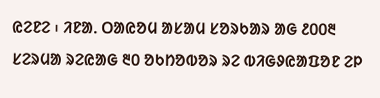ᱭᱮᱱᱮ ᱾ ᱤᱱᱟᱹ ᱛᱟᱭᱚᱢ ᱟᱥᱟᱢ ᱥᱚᱨᱠᱟᱨ ᱟᱜ ᱒᱐᱐᱓ ᱥᱮᱨᱢᱟ ᱨᱮᱭᱟᱜ ᱓᱐ ᱚᱠᱴᱚᱵᱚᱨ ᱨᱮ ᱵᱤᱜᱽᱭᱟᱯᱚᱱ ᱮᱞ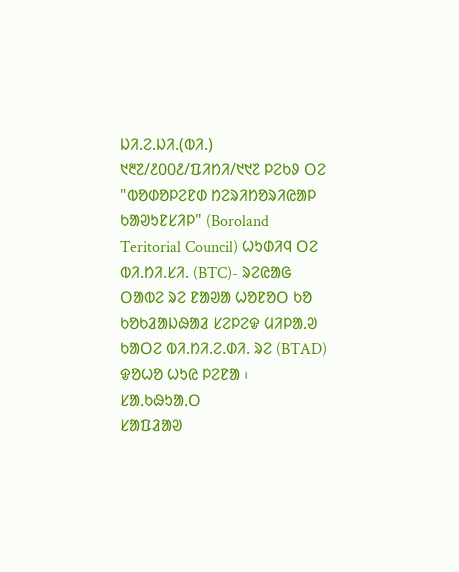ᱡᱤ.ᱮ.ᱡᱤ.(ᱵᱤ.) ᱑᱓᱗/᱒᱐᱐᱒/ᱯᱤᱴᱤ/᱑᱑᱗ ᱞᱮᱠᱽ ᱛᱮ "ᱵᱚᱰᱚᱞᱮᱱᱰ ᱴᱮᱨᱤᱴᱚᱨᱤᱭᱟᱞ ᱠᱟᱣᱩᱱᱥᱤᱞ" (Boroland Teritorial Council) ᱦᱩᱰᱤᱧ ᱛᱮ ᱵᱤ.ᱴᱤ.ᱥᱤ. (BTC)- ᱨᱮᱭᱟᱜ ᱛᱟᱵᱮ ᱨᱮ ᱱᱟᱣᱟ ᱦᱚᱱᱚᱛ ᱠᱚ ᱠᱚᱠᱲᱟᱡᱷᱟᱲ ᱥᱮᱞᱮᱫ ᱢᱤᱞᱟᱹᱣ ᱠᱟᱛᱮ ᱵᱤ.ᱴᱤ.ᱮ.ᱰᱤ. ᱨᱮ (BTAD) ᱫᱚᱦᱚ ᱦᱩᱭ ᱞᱮᱱᱟ ᱾
ᱥᱟᱹᱠᱷᱩᱟᱹᱛ
ᱥᱟᱯᱲᱟᱣ